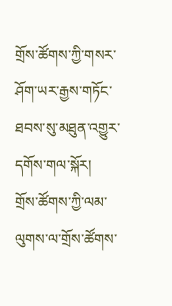གྲོས་ཚོགས་ཀྱི་གསར་ཤོག་ཡར་རྒྱས་གཏོང་ཐབས་སུ་མཐུན་འགྱུར་དགོས་གལ་སྐོར།
གྲོས་ཚོགས་ཀྱི་ལམ་ལུགས་ལ་གྲོས་ཚོགས་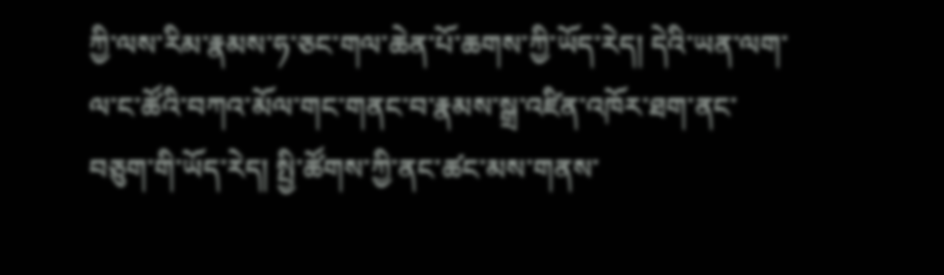ཀྱི་ལས་རིམ་རྣམས་ཧ་ཅང་གལ་ཆེན་པོ་ཆགས་ཀྱི་ཡོད་རེད། དེའི་ཡན་ལག་ལ་ང་ཚོའི་བཀའ་མོལ་གང་གནང་བ་རྣམས་སྒྲ་འཛིན་འཁོར་ཐག་ནང་བཅུག་གི་ཡོད་རེད། སྤྱི་ཚོགས་ཀྱི་ནང་ཚང་མས་གནས་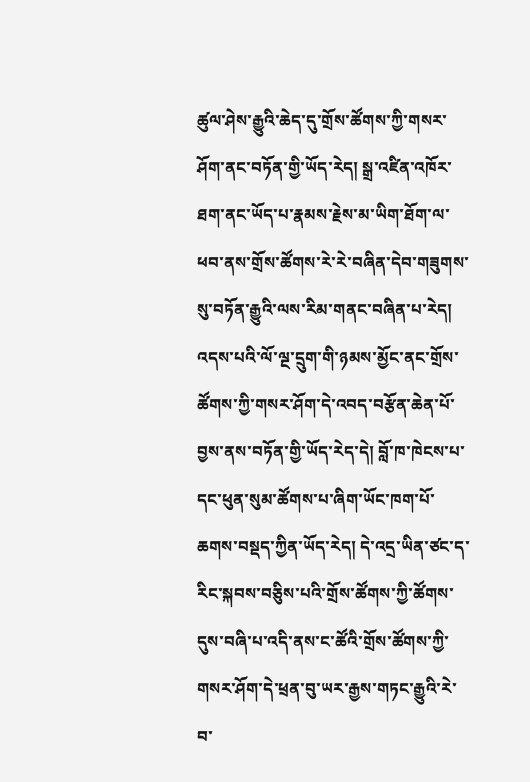ཚུལ་ཤེས་རྒྱུའི་ཆེད་དུ་གྲོས་ཚོགས་ཀྱི་གསར་ཤོག་ནང་བཏོན་གྱི་ཡོད་རེད། སྒྲ་འཛིན་འཁོར་ཐག་ནང་ཡོད་པ་རྣམས་རྗེས་མ་ཡིག་ཐོག་ལ་ཕབ་ནས་གྲོས་ཚོགས་རེ་རེ་བཞིན་དེབ་གཟུགས་སུ་བཏོན་རྒྱུའི་ལས་རིམ་གནང་བཞིན་པ་རེད། འདས་པའི་ལོ་ལྔ་དྲུག་གི་ཉམས་མྱོང་ནང་གྲོས་ཚོགས་ཀྱི་གསར་ཤོག་དེ་འབད་བརྩོན་ཆེན་པོ་བྱས་ནས་བཏོན་གྱི་ཡོད་རེད་དེ། བློ་ཁ་ཁེངས་པ་དང་ཕུན་སུམ་ཚོགས་པ་ཞིག་ཡོང་ཁག་པོ་ཆགས་བསྡད་ཀྱིན་ཡོད་རེད། དེ་འདྲ་ཡིན་ཙང་ད་རིང་སྐབས་བཅིུས་པའི་གྲོས་ཚོགས་ཀྱི་ཚོགས་དུས་བཞི་པ་འདི་ནས་ང་ཚོའི་གྲོས་ཚོགས་ཀྱི་གསར་ཤོག་དེ་ཕྲན་བུ་ཡར་རྒྱས་གཏང་རྒྱུའི་རེ་བ་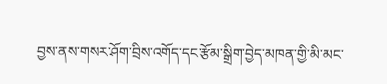བྱས་ནས་གསར་ཤོག་བྲིས་འགོད་དང་རྩོམ་སྒྲིག་བྱེད་མཁན་གྱི་མི་མང་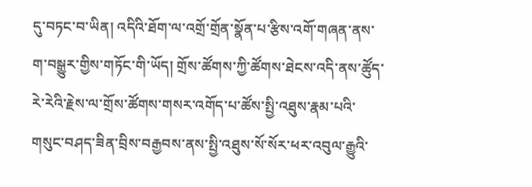དུ་བཏང་བ་ཡིན། འདིའི་ཐོག་ལ་འགྲོ་གྲོན་སྣོན་པ་རྩིས་འགོ་གཞན་ནས་ག་བསྒྱུར་གྱིས་གཏོང་གི་ཡོད། གྲོས་ཚོགས་ཀྱི་ཚོགས་ཐེངས་འདི་ནས་ཚོུད་རེ་རེའི་རྗེས་ལ་གྲོས་ཚོགས་གསར་འགོད་པ་ཚོས་སྤྱི་འཐུས་རྣམ་པའི་གསུང་བཤད་ཟིན་བྲིས་བརྒྱབས་ནས་སྤྱི་འཐུས་སོ་སོར་ཕར་འབུལ་རྒྱུའི་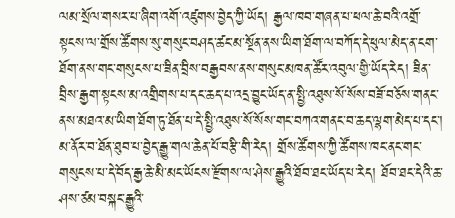ལམ་སྲོལ་གསར་པ་ཞིག་འགོ་འཛུགས་བྱེད་ཀྱི་ཡོད། རྒྱལ་ཁབ་གཞན་པ་ཕལ་ཆེ་བའི་འགྲོ་སྟངས་ལ་གྲོས་ཚོགས་སུ་གསུང་བཤད་ཚང་མ་སྔོན་ནས་ཡིག་ཐོག་ལ་བཀོད་དེ་ཕུལ་མེད་ན་ངག་ཐོག་ནས་གང་གསུངས་པ་ཟིན་བྲིས་བརྒྱབས་ནས་གསུང་མཁན་ཚོར་འབུལ་གྱི་ཡོད་རེད། ཟིན་བྲིས་རྒྱག་སྟངས་མ་འགྲིགས་པ་དང་ཆད་པ་འདྲ་བྱུང་ཡོད་ན་སྤྱི་འཐུས་སོ་སོས་བཟོ་བཅོས་གནང་ནས་མཐའ་མ་ཡིག་ཐོག་ཏུ་ཐོན་པ་དེ་སྤྱི་འཐུས་སོ་སོས་གང་བཀའ་གནང་བ་ཆད་ལྷག་མེད་པ་དང་། མ་ནོར་བ་ཐོན་ཐུབ་པ་བྱེད་རྒྱུ་གལ་ཆེན་པོ་བརྩི་གི་རེད། གྲོས་ཚོགས་ཀྱི་ཚོགས་ཁང་ནང་གང་གསུངས་པ་དེ་བོད་རྒྱ་ཆེ་མི་མང་ཡོངས་རྫོགས་ལ་ཤེས་རྒྱུའི་ཐོབ་ཐང་ཡོད་པ་རེད། ཐོབ་ཐང་དེའི་ཆ་ཤས་ཙམ་བསྐང་རྒྱུའི་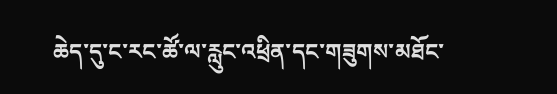ཆེད་དུ་ང་རང་ཚོ་ལ་རླུང་འཕྲིན་དང་གཟུགས་མཐོང་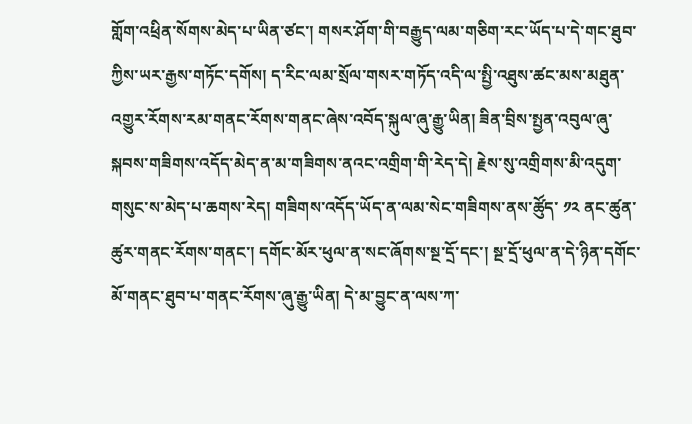གློག་འཕྲིན་སོགས་མེད་པ་ཡིན་ཙང་། གསར་ཤོག་གི་བརྒྱུད་ལམ་གཅིག་རང་ཡོད་པ་དེ་གང་ཐུབ་ཀྱིས་ཡར་རྒྱས་གཏོང་དགོས། ད་རིང་ལམ་སྲོལ་གསར་གཏོད་འདི་ལ་སྤྱི་འཐུས་ཚང་མས་མཐུན་འགྱུར་རོགས་རམ་གནང་རོགས་གནང་ཞེས་འབོད་སྐུལ་ཞུ་རྒྱུ་ཡིན། ཟིན་བྲིས་སྤྱན་འབུལ་ཞུ་སྐབས་གཟིགས་འདོད་མེད་ན་མ་གཟིགས་ནའང་འགྲིག་གི་རེད་དེ། རྗེས་སུ་འགྲིགས་མི་འདུག་གསུང་ས་མེད་པ་ཆགས་རེད། གཟིགས་འདོད་ཡོད་ན་ལམ་སེང་གཟིགས་ནས་ཚོུད་ ༡༢ ནང་ཚུན་ཚུར་གནང་རོགས་གནང་། དགོང་མོར་ཕུལ་ན་སང་ཞོགས་སྔ་དྲོ་དང་། སྔ་དྲོ་ཕུལ་ན་དེ་ཉིན་དགོང་མོ་གནང་ཐུབ་པ་གནང་རོགས་ཞུ་རྒྱུ་ཡིན། དེ་མ་བྱུང་ན་ལས་ཀ་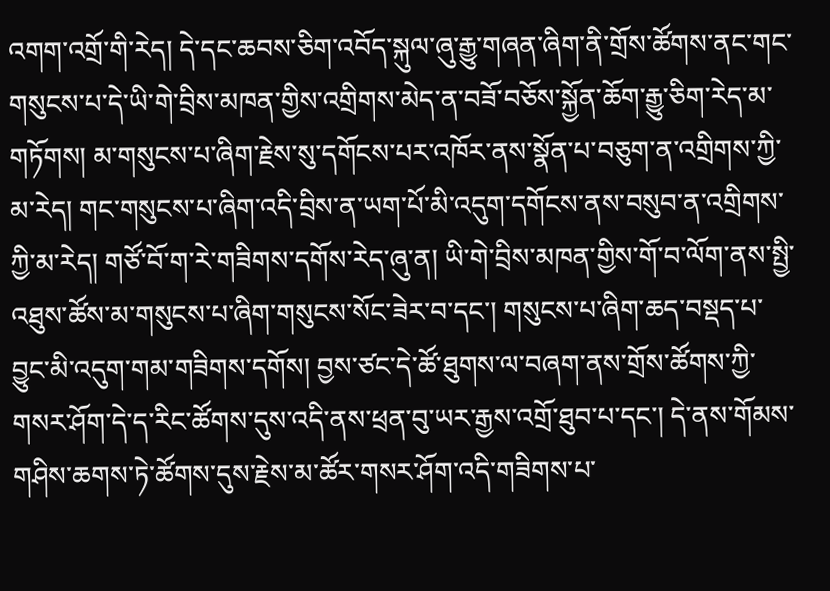འགག་འགྲོ་གི་རེད། དེ་དང་ཆབས་ཅིག་འབོད་སྐུལ་ཞུ་རྒྱུ་གཞན་ཞིག་ནི་གྲོས་ཚོགས་ནང་གང་གསུངས་པ་དེ་ཡི་གེ་བྲིས་མཁན་གྱིས་འགྲིགས་མེད་ན་བཟོ་བཅོས་སྐྱོན་ཆོག་རྒྱུ་ཅིག་རེད་མ་གཏོགས། མ་གསུངས་པ་ཞིག་རྗེས་སུ་དགོངས་པར་འཁོར་ནས་སྣོན་པ་བཅུག་ན་འགྲིགས་ཀྱི་མ་རེད། གང་གསུངས་པ་ཞིག་འདི་བྲིས་ན་ཡག་པོ་མི་འདུག་དགོངས་ནས་བསུབ་ན་འགྲིགས་ཀྱི་མ་རེད། གཙོ་བོ་ག་རེ་གཟིགས་དགོས་རེད་ཞུ་ན། ཡི་གེ་བྲིས་མཁན་གྱིས་གོ་བ་ལོག་ནས་སྤྱི་འཐུས་ཚོས་མ་གསུངས་པ་ཞིག་གསུངས་སོང་ཟེར་བ་དང་། གསུངས་པ་ཞིག་ཆད་བསྡད་པ་བྱུང་མི་འདུག་གམ་གཟིགས་དགོས། བྱས་ཙང་དེ་ཚོ་ཐུགས་ལ་བཞག་ནས་གྲོས་ཚོགས་ཀྱི་གསར་ཤོག་དེ་ད་རིང་ཚོགས་དུས་འདི་ནས་ཕྲན་བུ་ཡར་རྒྱས་འགྲོ་ཐུབ་པ་དང་། དེ་ནས་གོམས་གཤིས་ཆགས་ཏེ་ཚོགས་དུས་རྗེས་མ་ཚོར་གསར་ཤོག་འདི་གཟིགས་པ་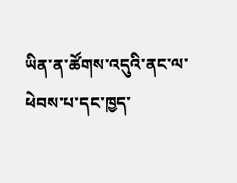ཡིན་ན་ཚོགས་འདུའི་ནང་ལ་ཕེབས་པ་དང་ཁྱད་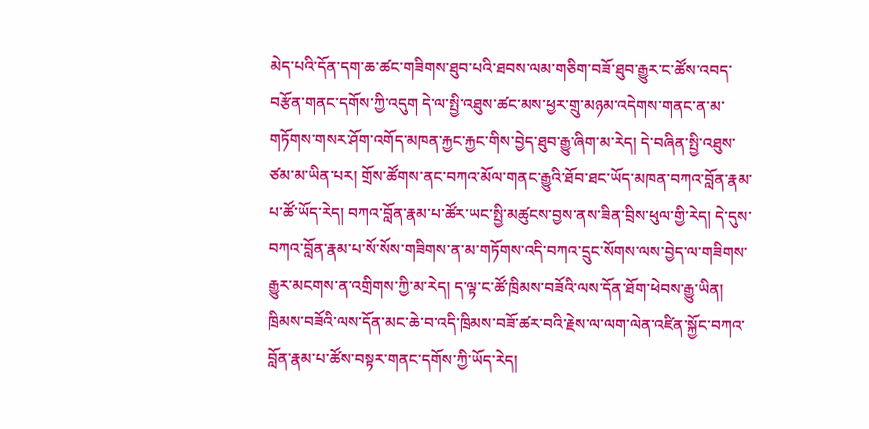མེད་པའི་དོན་དག་ཆ་ཚང་གཟིགས་ཐུབ་པའི་ཐབས་ལམ་གཅིག་བཟོ་ཐུབ་རྒྱུར་ང་ཚོས་འབད་བརྩོན་གནང་དགོས་ཀྱི་འདུག དེ་ལ་སྤྱི་འཐུས་ཚང་མས་ཕྱར་གྲུ་མཉམ་འདེགས་གནང་ན་མ་གཏོགས་གསར་ཤོག་འགོད་མཁན་རྐྱང་རྐྱང་གིས་བྱེད་ཐུབ་རྒྱུ་ཞིག་མ་རེད། དེ་བཞིན་སྤྱི་འཐུས་ཙམ་མ་ཡིན་པར། གྲོས་ཚོགས་ནང་བཀའ་མོལ་གནང་རྒྱུའི་ཐོབ་ཐང་ཡོད་མཁན་བཀའ་བློན་རྣམ་པ་ཚོ་ཡོད་རེད། བཀའ་བློན་རྣམ་པ་ཚོར་ཡང་སྤྱི་མཚུངས་བྱས་ནས་ཟིན་བྲིས་ཕུལ་གྱི་རེད། དེ་དུས་བཀའ་བློན་རྣམ་པ་སོ་སོས་གཟིགས་ན་མ་གཏོགས་འདི་བཀའ་དྲུང་སོགས་ལས་བྱེད་ལ་གཟིགས་རྒྱུར་མངགས་ན་འགྲིགས་ཀྱི་མ་རེད། ད་ལྟ་ང་ཚོ་ཁྲིམས་བཟོའི་ལས་དོན་ཐོག་ཕེབས་རྒྱུ་ཡིན། ཁྲིམས་བཟོའི་ལས་དོན་མང་ཆེ་བ་འདི་ཁྲིམས་བཟོ་ཚར་བའི་རྗེས་ལ་ལག་ལེན་འཛིན་སྐྱོང་བཀའ་བློན་རྣམ་པ་ཚོས་བསྟར་གནང་དགོས་ཀྱི་ཡོད་རེད།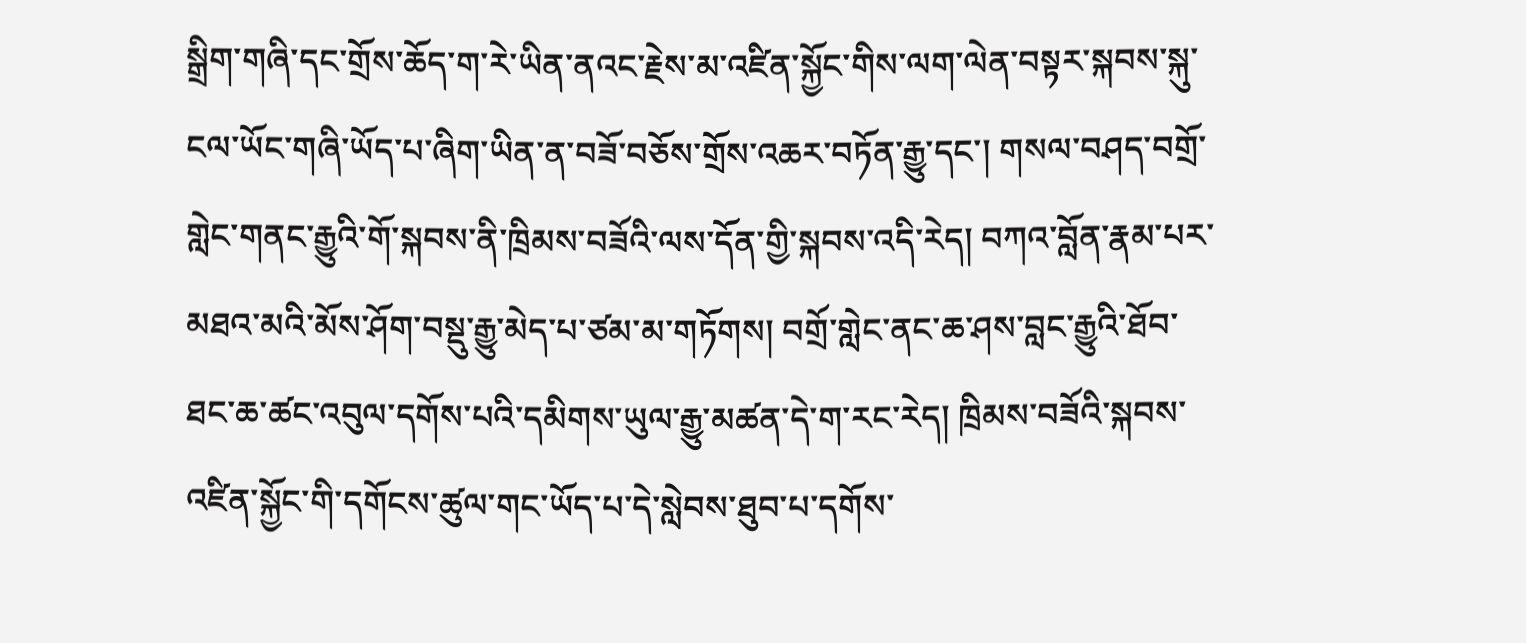སྒྲིག་གཞི་དང་གྲོས་ཆོད་ག་རེ་ཡིན་ནའང་རྗེས་མ་འཛིན་སྐྱོང་གིས་ལག་ལེན་བསྟར་སྐབས་སྐུ་ངལ་ཡོང་གཞི་ཡོད་པ་ཞིག་ཡིན་ན་བཟོ་བཅོས་གྲོས་འཆར་བཏོན་རྒྱུ་དང་། གསལ་བཤད་བགྲོ་གླེང་གནང་རྒྱུའི་གོ་སྐབས་ནི་ཁྲིམས་བཟོའི་ལས་དོན་གྱི་སྐབས་འདི་རེད། བཀའ་བློན་རྣམ་པར་མཐའ་མའི་མོས་ཤོག་བསྡུ་རྒྱུ་མེད་པ་ཙམ་མ་གཏོགས། བགྲོ་གླེང་ནང་ཆ་ཤས་བླང་རྒྱུའི་ཐོབ་ཐང་ཆ་ཚང་འབུལ་དགོས་པའི་དམིགས་ཡུལ་རྒྱུ་མཚན་དེ་ག་རང་རེད། ཁྲིམས་བཟོའི་སྐབས་འཛིན་སྐྱོང་གི་དགོངས་ཚུལ་གང་ཡོད་པ་དེ་སླེབས་ཐུབ་པ་དགོས་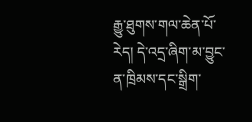རྒྱུ་ཐུགས་གལ་ཆེན་པོ་རེད། དེ་འདྲ་ཞིག་མ་བྱུང་ན་ཁྲིམས་དང་སྒྲིག་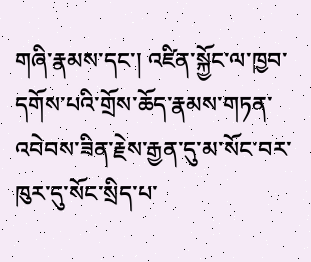གཞི་རྣམས་དང་། འཛིན་སྐྱོང་ལ་ཁྱབ་དགོས་པའི་གྲོས་ཆོད་རྣམས་གཏན་འབེབས་ཟིན་རྗེས་རྒྱན་དུ་མ་སོང་བར་ཁུར་དུ་སོང་སྲིད་པ་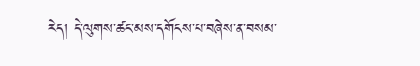རེད། དེ་ལུགས་ཚང་མས་དགོངས་པ་བཞེས་ན་བསམ་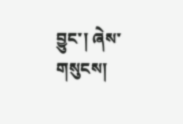བྱུང་། ཞེས་གསུངས།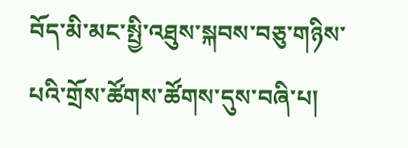བོད་མི་མང་སྤྱི་འཐུས་སྐབས་བཅུ་གཉིས་པའི་གྲོས་ཚོགས་ཚོགས་དུས་བཞི་པ།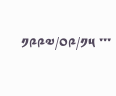༡༩༩༧/༠༩/༡༥ ་་་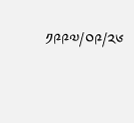༡༩༩༧/༠༩/༢༦